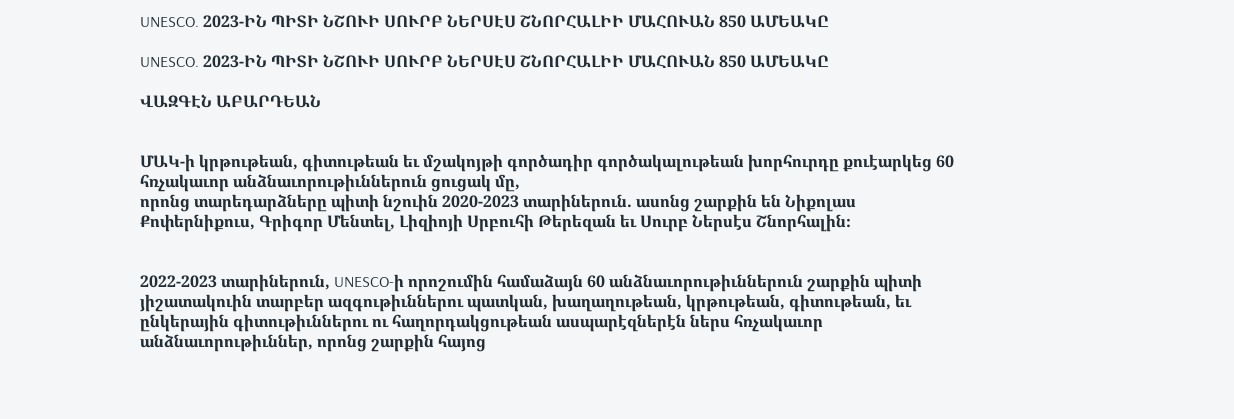UNESCO. 2023-ԻՆ ՊԻՏԻ ՆՇՈՒԻ ՍՈՒՐԲ ՆԵՐՍԷՍ ՇՆՈՐՀԱԼԻԻ ՄԱՀՈՒԱՆ 850 ԱՄԵԱԿԸ

UNESCO. 2023-ԻՆ ՊԻՏԻ ՆՇՈՒԻ ՍՈՒՐԲ ՆԵՐՍԷՍ ՇՆՈՐՀԱԼԻԻ ՄԱՀՈՒԱՆ 850 ԱՄԵԱԿԸ

ՎԱԶԳԷՆ ԱԲԱՐԴԵԱՆ


ՄԱԿ-ի կրթութեան, գիտութեան եւ մշակոյթի գործադիր գործակալութեան խորհուրդը քուէարկեց 60 հռչակաւոր անձնաւորութիւններուն ցուցակ մը,
որոնց տարեդարձները պիտի նշուին 2020-2023 տարիներուն. ասոնց շարքին են Նիքոլաս Քոփերնիքուս, Գրիգոր Մենտել, Լիզիոյի Սրբուհի Թերեզան եւ Սուրբ Ներսէս Շնորհալին։


2022-2023 տարիներուն, UNESCO-ի որոշումին համաձայն 60 անձնաւորութիւններուն շարքին պիտի յիշատակուին տարբեր ազգութիւններու պատկան, խաղաղութեան, կրթութեան, գիտութեան, եւ ընկերային գիտութիւններու ու հաղորդակցութեան ասպարէզներէն ներս հռչակաւոր անձնաւորութիւններ, որոնց շարքին հայոց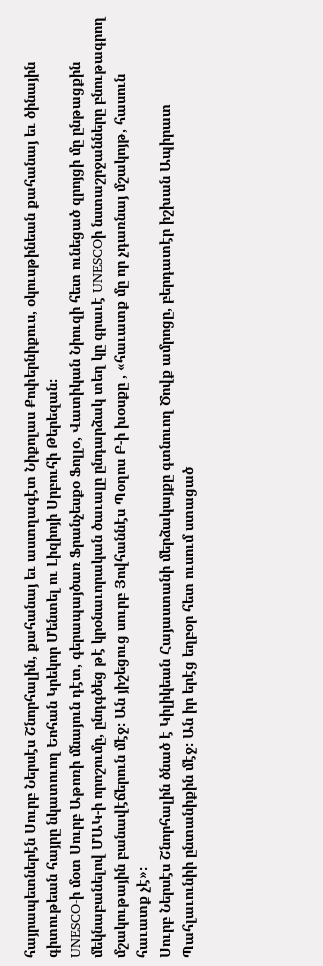հայրապետներէն Սուրբ Ներսէս Շնորհալին, քահանայ եւ աստղագէտ Նիքոլաս Քոփերնիքուս, օկուսթինեան քահանայ եւ ծինային գիտութեան հայրը նկատուող Եոհան Կրեկոր Մենտել ու Լիզիոյի Սրբուհի Թերեզան։
UNESCO-ի մօտ Սուրբ Աթոռի մնայուն դէտ, գերապայծառ Ֆրանչեսքօ Ֆոլլօ, Վատիկան Նիուզի հետ ունեցած զրոյցի մը ընթացքին մեկնաբանելով ՄԱԿ-ի որոշումը, ընդգծեց թէ կրօնաւորական ծաւալը ընդարձակ տեղ կը գրաւէ UNESCOի նստաշրջանները բնութագրող մշակութային բանավէճերուն մէջ։ Ան յիշեցուց սուրբ Յովհաննէս Պօղոս Բ-ի խօսքը , «հաւատք մը որ չդառնայ մշակոյթ, հասուն հաւատք չէ»։
Սուրբ Ներսէս Շնորհալին ծնած է Կիլիկեան Հայաստանի մերձակայքը գտնուող Ծովք ամրոցը, բերդատէր իշխան Ապիրատ Պահլաւունիի ընտանիքին մէջ։ Ան իր երէց եղբօր հետ ուսում ստացած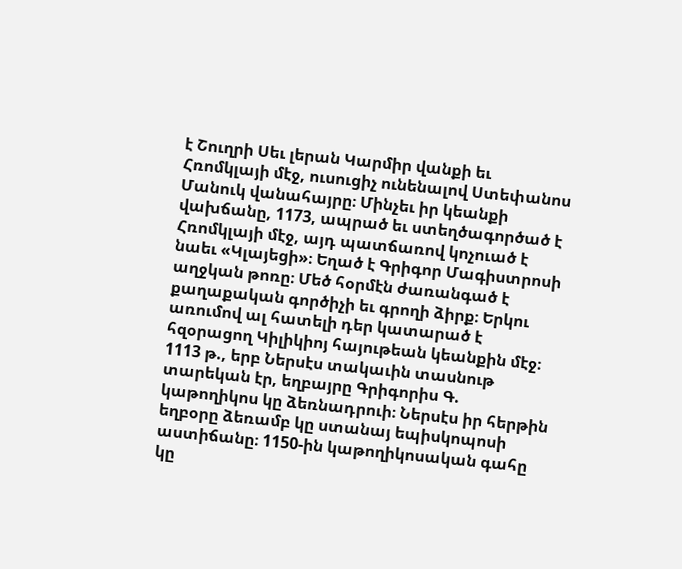է Շուղրի Սեւ լերան Կարմիր վանքի եւ Հռոմկլայի մէջ, ուսուցիչ ունենալով Ստեփանոս Մանուկ վանահայրը։ Մինչեւ իր կեանքի վախճանը, 1173, ապրած եւ ստեղծագործած է Հռոմկլայի մէջ, այդ պատճառով կոչուած է նաեւ «Կլայեցի»։ Եղած է Գրիգոր Մագիստրոսի աղջկան թոռը։ Մեծ հօրմէն ժառանգած է քաղաքական գործիչի եւ գրողի ձիրք։ Երկու առումով ալ հատելի դեր կատարած է հզօրացող Կիլիկիոյ հայութեան կեանքին մէջ։ 1113 թ., երբ Ներսէս տակաւին տասնութ տարեկան էր, եղբայրը Գրիգորիս Գ. կաթողիկոս կը ձեռնադրուի։ Ներսէս իր հերթին եղբօրը ձեռամբ կը ստանայ եպիսկոպոսի աստիճանը։ 1150-ին կաթողիկոսական գահը կը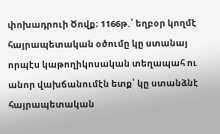փոխադրուի Ծովք։ 1166թ.՝ եղբօր կողմէ հայրապետական օծումը կը ստանայ որպէս կաթողիկոսական տեղապահ ու անոր վախճանումէն ետք՝ կը ստանձնէ հայրապետական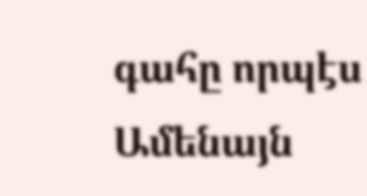գահը որպէս Ամենայն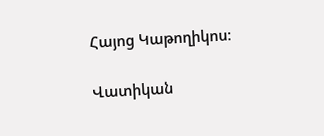Հայոց Կաթողիկոս։

Վատիկան